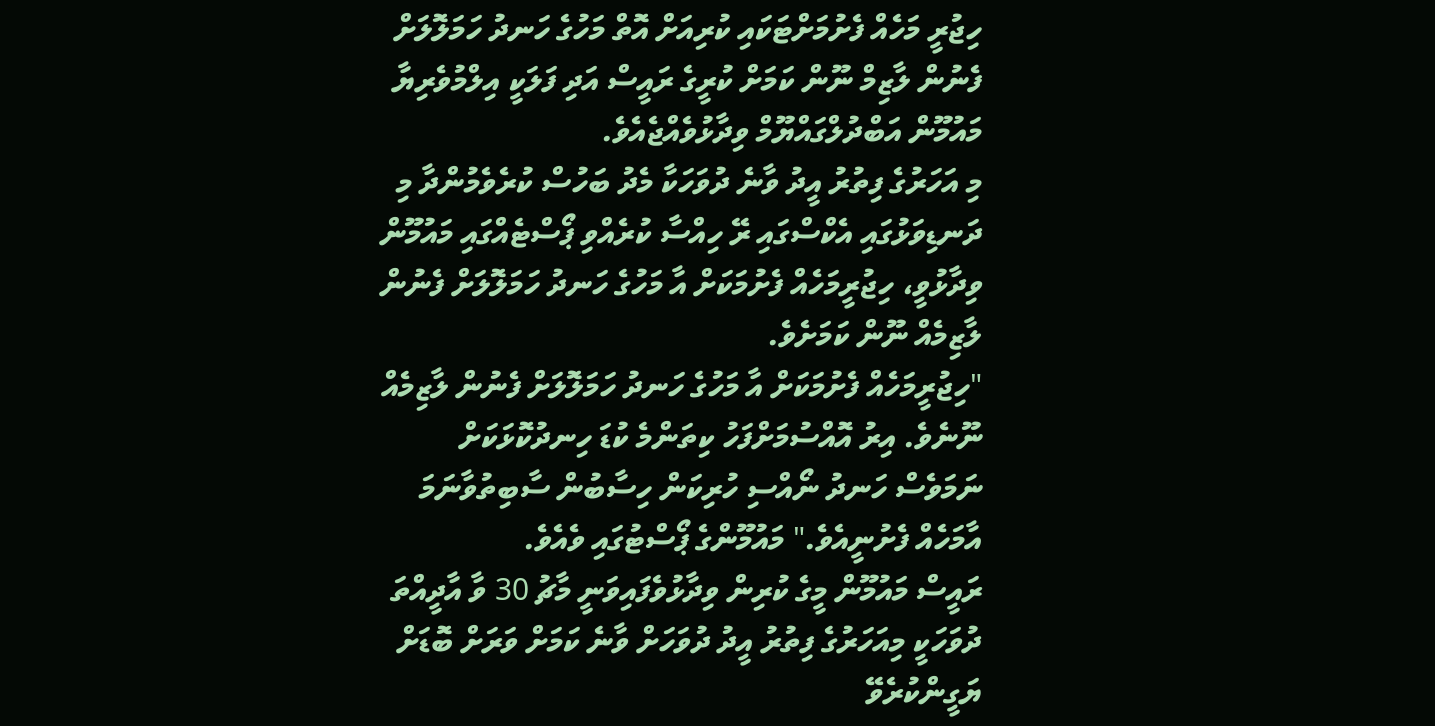ހިޖުރީ މަހެއް ފެށުމަށްޓަކައި ކުރިއަށް އޮތް މަހުގެ ހަނދު ހަމަލޮލަށް ފެނުން ލާޒިމް ނޫން ކަމަށް ކުރީގެ ރައީސް އަދި ފަލަކީ އިލްމުވެރިޔާ މައުމޫން އަބްދުލްގައްޔޫމް ވިދާޅުވެއްޖެއެވެ.
މި އަހަރުގެ ފިތުރު އީދު ވާނެ ދުވަހަކާ މެދު ބަހުސް ކުރެވެމުންދާ މި ދަނޑިވަޅުގައި އެކްސްގައި ރޭ ހިއްސާ ކުރެއްވި ޕޯސްޓެއްގައި މައުމޫން ވިދާޅުވީ، ހިޖުރީމަހެއް ފެށުމަކަށް އާ މަހުގެ ހަނދު ހަމަލޮލަށް ފެނުން ލާޒިމެއް ނޫން ކަމަށެވެ.
"ހިޖުރީމަހެއް ފެށުމަކަށް އާ މަހުގެ ހަނދު ހަމަލޮލަށް ފެނުން ލާޒިމެއް ނޫނެވެ. އިރު އޮއްސުމަށްފަހު ކިތަންމެ ކުޑަ ހިނދުކޮޅަކަށް ނަމަވެސް ހަނދު ނޯއްސި ހުރިކަން ހިސާބުން ސާބިތުވާނަމަ އާމަހެއް ފެށުނީއެވެ." މައުމޫންގެ ޕޯސްޓުގައި ވެއެވެ.
ރައީސް މައުމޫން މީގެ ކުރިން ވިދާޅުވެފައިވަނީ މާޗު 30 ވާ އާދީއްތަ ދުވަހަކީ މިއަހަރުގެ ފިތުރު އީދު ދުވަހަށް ވާނެ ކަމަށް ވަރަށް ބޮޑަށް ޔަގީންކުރެވޭ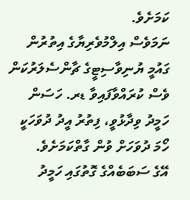ކަމަށެވެ.
ނަމަވެސް އިލްމުވެރިޔާގެ އިތުރުން ގައުމީ ޔުނިވާސިޓީގެ ޗާންސެލަރުކަން ވެސް ކުރައްވާފައިވާ ޑރ. ހަސަން ހަމީދު ވިދާޅުވީ، ފިތުރު އީދު ދުވަހަކީ ހޯމަ ދުވަހަށް ވުން ގާތްކަމަށެވެ.
އޭގެ ސަބަބެއްގެ ގޮތުގައި ހަމީދު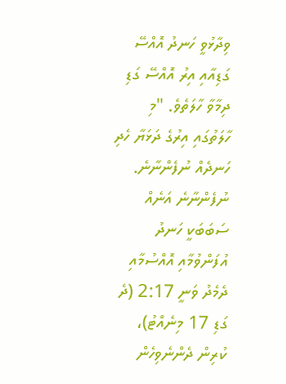ވިދާޅުވީ ހަނދު އޮއްސޭ ގަޑިއާއި އިރު އޮއްސޭ ގަޑި ދިމާވާ ހާލަތެވެ. "މި ހާލަތުގައި އިރުގެ ދަޅަޔާ ހެދި ހަނދެއް ނުފެންނާނެ. ނުފެންނާނެ އަނެއް ސަބަބަކީ ހަނދު އުފަންވުމާއި އޮއްސުމާއި ދެމެދު ވަނީ 2:17 (ދެ ގަޑި 17 މިނެއްޓު)، ކުރިން ދެންނެވިހެން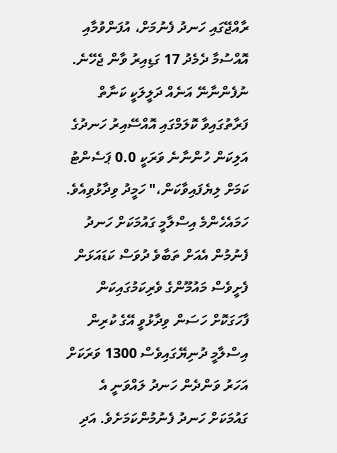ރާއްޖޭގައި ހަނދު ފެނުމަށް، އުފަންވުމާއި އޮއްސުމާ ދެމެދު 17 ގަޑިއިރު ވާން ޖެހޭނެ. ނުފެންނާނޭ އަނެއް ދަލީލަކީ ކަނާތް ފަރާތުގައިވާ ކޮލަމްގައި އޮއްސޭއިރު ހަނދުގެ އަލިކަން ހުންނާނެ ވަރަކީ 0.0 ޕަސެންޓު ކަމަށް ލިޔެފައިވާކަން،" ހަމީދު ވިދާޅުވިއެވެ.
ހަމައެހެންމެ އިސްލާމީ ގައުމަކަށް ހަނދު ފެނުމުން އެއަށް ތަބާވެ ދުވަސް ކަޑައަޅަން ފެށީވެސް މައުމޫންގެ ވެރިކަމުގައިކަން ފާހަގަކޮށް ހަސަން ވިދާޅުވީ އޭގެ ކުރިން އިސްލާމީ ދުނިޔޭގައިވެސް 1300 ވަރަކަށް އަހަރު ވަންދެން ހަނދު ލައްވަނީ އެ ގައުމަކަށް ހަނދު ފެނުމުންކަމަށެވެ. އަދި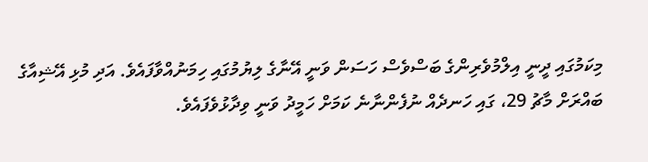މިކަމުގައި ދީނީ އިލްމުވެރިންގެ ބަސްވެސް ހަސަން ވަނީ އޭނާގެ ލިޔުމުގައި ހިމަނުއްވާފައެވެ. އަދި މުޅި އޭޝިއާގެ ބައްރަށް މާޗު 29، ގައި ހަނދެއް ނުފެންނާނެ ކަމަށް ހަމީދު ވަނީ ވިދާޅުވެފައެވެ.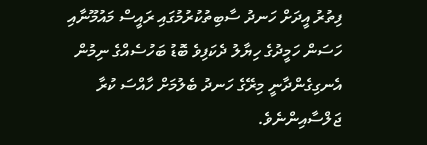ފިތުރު އީދަށް ހަނދު ސާބިތުކުރުމުގައި ރައީސް މައުމޫނާއި ހަސަން ހަމީދުގެ ހިޔާލު ދެކަފިވެ ބޮޑު ބަހުސެއްގެ ނިމުން އެނގިގެންދާނީ މިރޭގެ ހަނދު ބެލުމަށް ހާއްސަ ކުރާ ޖަލްސާއިންނެވެ.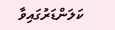ކަލަންޑަރުގައިވާ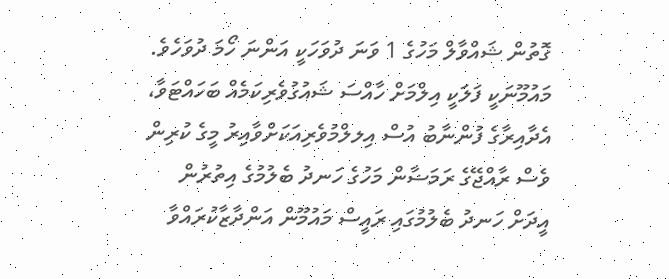ގޮތުން ޝައްވާލް މަހުގެ 1 ވަނަ ދުވަހަކީ އަންނަ ހޯމަ ދުވަހެވެ. މައުމޫނަކީ ފަލަކީ އިލްމަށް ހާއްސަ ޝައުގުވެރިކަމެއް ބަހައްޓަވާ، އެދާއިރާގެ ފުންނާބު އުސް އިލލްމުވެރިއަކަށްވާއިރު މީގެ ކުރިން ވެސް ރާއްޖޭގެ ރަމަޟާން މަހުގެ ހަނދު ބެލުމުގެ އިތުރުން އީދަށް ހަނދު ބެލުމުގައި ރައީސް މައުމޫން އަންދާޒާކުރައްވާ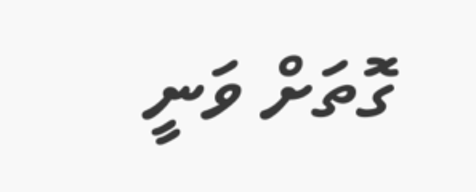ގޮތަށް ވަނީ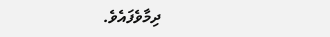ދިމާވެފައެވެ.